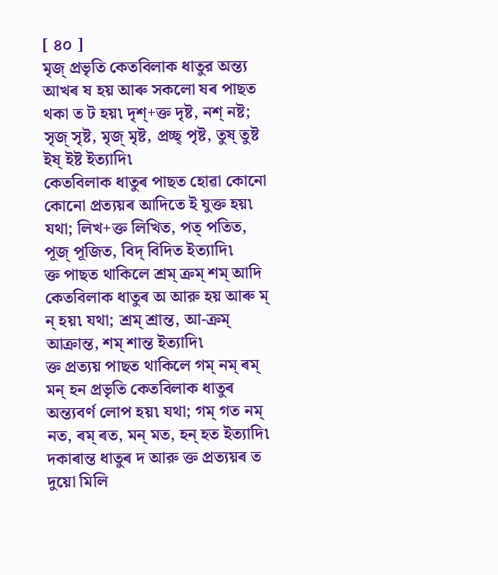[ ৪০ ]
মৃজ্ প্ৰভৃতি কেতবিলাক ধাতুর অন্ত্য আখৰ ষ হয় আৰু সকলো ষৰ পাছত থকা ত ট হয়৷ দৃশ্+ক্ত দৃষ্ট, নশ্ নষ্ট; সৃজ্ সৃষ্ট, মৃজ্ মৃষ্ট, প্ৰচ্ছ্ পৃষ্ট, তুষ্ তুষ্ট ইষ্ ইষ্ট ইত্যাদি৷
কেতবিলাক ধাতুৰ পাছত হোৱা কোনো কোনো প্ৰত্যয়ৰ আদিতে ই যুক্ত হয়৷ যথা; লিখ+ক্ত লিখিত, পত্ পতিত, পূজ্ পূজিত, বিদ্ বিদিত ইত্যাদি৷
ক্ত পাছত থাকিলে শ্ৰম্ ক্ৰম্ শম্ আদি কেতবিলাক ধাতুৰ অ আরু হয় আৰু ম্ ন্ হয়৷ যথা; শ্ৰম্ শ্ৰান্ত, আ-ক্ৰম্ আক্ৰান্ত, শম্ শান্ত ইত্যাদি৷
ক্ত প্ৰত্যয় পাছত থাকিলে গম্ নম্ ৰম্ মন্ হন প্ৰভৃতি কেতবিলাক ধাতুৰ অন্ত্যবৰ্ণ লোপ হয়৷ যথা; গম্ গত নম্ নত, ৰম্ ৰত, মন্ মত, হন্ হত ইত্যাদি৷
দকাৰান্ত ধাতুৰ দ আরু ক্ত প্ৰত্যয়ৰ ত দুয়ো মিলি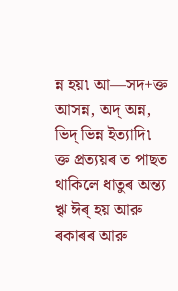ন্ন হয়৷ আ—সদ+ক্ত আসন্ন, অদ্ অন্ন, ভিদ্ ভিন্ন ইত্যাদি৷
ক্ত প্ৰত্যয়ৰ ত পাছত থাকিলে ধাতুৰ অন্ত্য ৠ ঈৰ্ হয় আরু ৰকাৰৰ আরু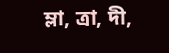ম্লা, ত্ৰা, দী,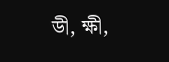ডী, ক্ষী,